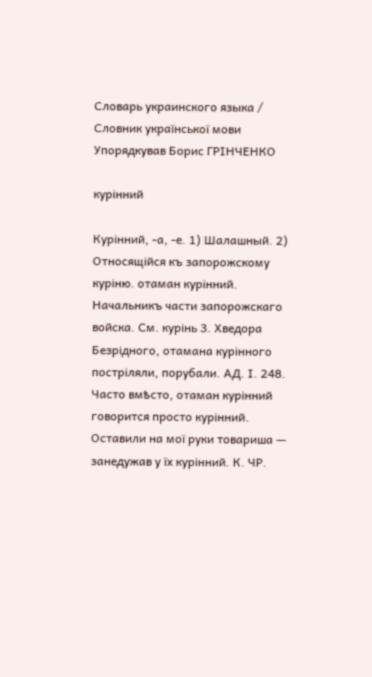Словарь украинского языка / Словник української мови
Упорядкував Борис ГРІНЧЕНКО

курінний

Курінний, -а, -е. 1) Шалашный. 2) Относящійся къ запорожскому куріню. отаман курінний. Начальникъ части запорожскаго войска. Cм. курінь 3. Хведора Безрідного, отамана курінного постріляли, порубали. АД. І. 248. Часто вмѣсто, отаман курінний говорится просто курінний. Оставили на мої руки товариша — занедужав у їх курінний. К. ЧР.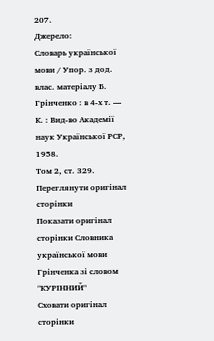207.
Джерело:
Словарь української мови / Упор. з дод. влас. матеріалу Б. Грінченко : в 4-х т. — К. : Вид-во Академії наук Української РСР, 1958.
Том 2, ст. 329.
Переглянути оригінал сторінки
Показати оригінал сторінки Словника української мови Грінченка зі словом "КУРІННИЙ"
Сховати оригінал сторінки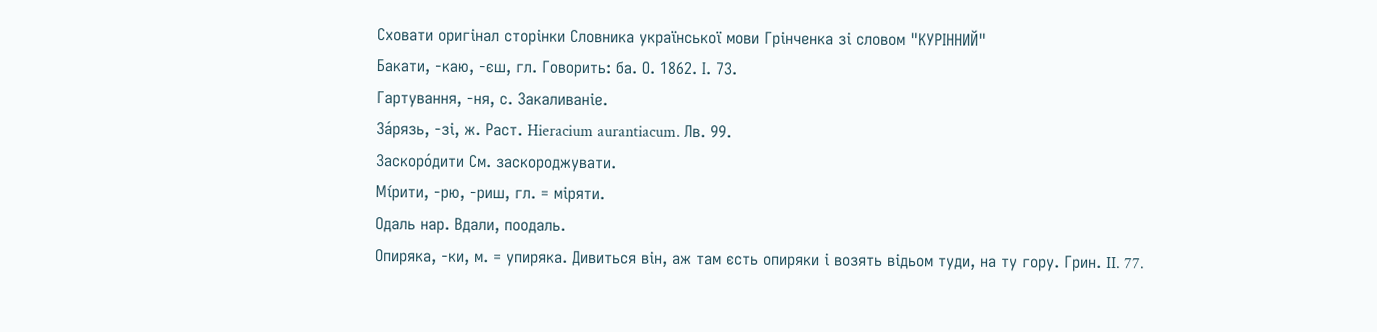Сховати оригінал сторінки Словника української мови Грінченка зі словом "КУРІННИЙ"
Бакати, -каю, -єш, гл. Говорить: ба. О. 1862. І. 73.
Гартування, -ня, с. Закаливаніе.
За́рязь, -зі, ж. Раст. Hieracium aurantiacum. Лв. 99.
Заскоро́дити Cм. заскороджувати.
Мі́рити, -рю, -риш, гл. = міряти.
Одаль нар. Вдали, поодаль.
Опиряка, -ки, м. = упиряка. Дивиться він, аж там єсть опиряки і возять відьом туди, на ту гору. Грин. II. 77.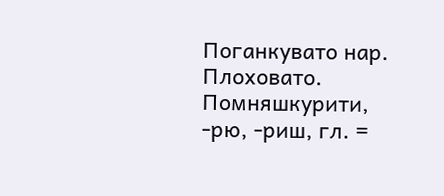Поганкувато нар. Плоховато.
Помняшкурити, -рю, -риш, гл. =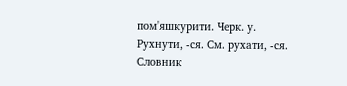пом'яшкурити. Черк. у.
Рухнути, -ся. Cм. рухати, -ся.
Словник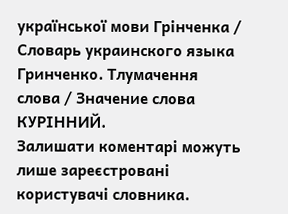української мови Грінченка / Словарь украинского языка Гринченко. Тлумачення слова / Значение слова КУРІННИЙ.
Залишати коментарі можуть лише зареєстровані користувачі словника.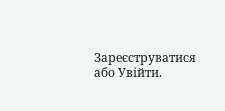Зареєструватися або Увійти.